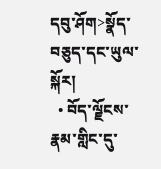དབུ་ཤོག>སྣོད་བཅུད་དང་ཡུལ་སྐོར།
  • བོད་ལྗོངས་རྣམ་གླིང་དུ་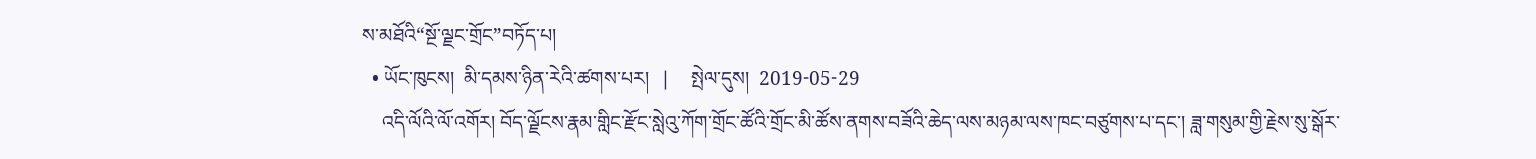ས་མཐོའི“སྔོ་ལྗང་གྲོང”བཏོད་པ།
  • ཡོང་ཁུངས།  མི་དམས་ཉིན་རེའི་ཚགས་པར།   |     སྤེལ་དུས།  2019-05-29
    འདི་ལོའི་ལོ་འགོར། བོད་ལྗོངས་རྣམ་གླིང་རྫོང་སླེའུ་ཀོག་གྲོང་ཚོའི་གྲོང་མི་ཚོས་ནགས་བཟོའི་ཆེད་ལས་མཉམ་ལས་ཁང་བཙུགས་པ་དང་། ཟླ་གསུམ་གྱི་རྗེས་སུ་སྒོར་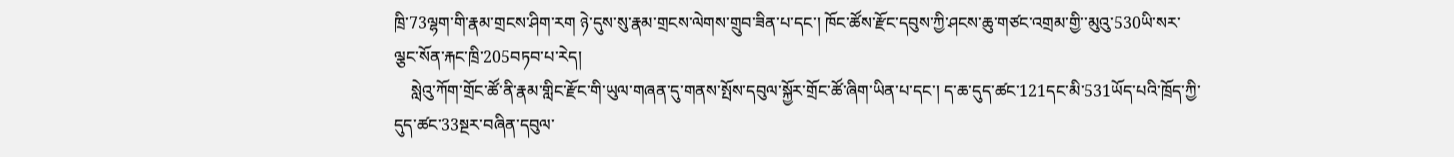ཁྲི་73ལྷག་གི་རྣམ་གྲངས་ཤིག་རག ཉེ་དུས་སུ་རྣམ་གྲངས་ལེགས་གྲུབ་ཟིན་པ་དང་། ཁོང་ཚོས་རྫོང་དབུས་ཀྱི་ཤངས་ཆུ་གཙང་འགྲམ་གྱི་་མུའུ་530ཡི་སར་ལྕང་སོན་རྐང་ཁྲི་205བཏབ་པ་རེད།
    སླེའུ་ཀོག་གྲོང་ཚོ་ནི་རྣམ་གླིང་རྫོང་གི་ཡུལ་གཞན་དུ་གནས་སྤོས་དབུལ་སྐྱོར་གྲོང་ཚོ་ཞིག་ཡིན་པ་དང་། ད་ཆ་དུད་ཚང་121དང་མི་531ཡོད་པའི་ཁྲོད་ཀྱི་དུད་ཚང་33སྔར་བཞིན་དབུལ་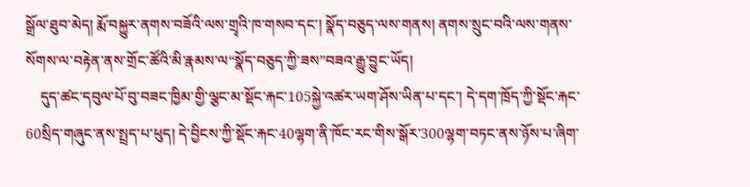སྒྲོལ་ཐུབ་མེད། རྨོ་བསྐྱུར་ནགས་བཟོའི་ལས་གྲྭའི་ཁ་གསབ་དང་། སྣོད་བཅུད་ལས་གནས། ནགས་སྲུང་བའི་ལས་གནས་སོགས་ལ་བརྟེན་ནས་གྲོང་ཚོའི་མི་རྣམས་ལ“སྣོད་བཅུད་ཀྱི་ཟས”བཟའ་རྒྱུ་བྱུང་ཡོད།
    དུད་ཚང་དབུལ་པོ་བུ་བཟང་ཁྱིམ་གྱི་ལྕང་མ་སྡོང་རྐང་105སྐྱེ་འཚར་ཡག་ཤོས་ཡིན་པ་དང་། དེ་དག་ཁྲོད་ཀྱི་སྡོང་རྐང་60སྲིད་གཞུང་ནས་སྤྲད་པ་ཕུད། དེ་བྱིངས་ཀྱི་སྡོང་རྐང་40ལྷག་ནི་ཁོང་རང་གིས་སྒོར་300ལྷག་བཏང་ནས་ཉོས་པ་ཞིག་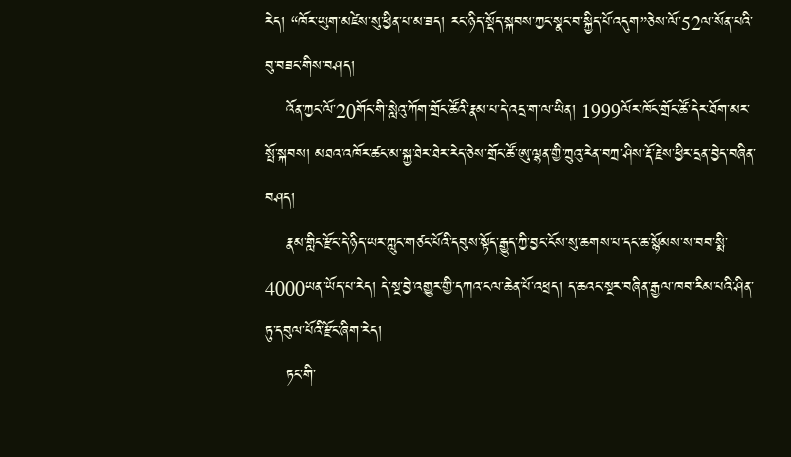རེད། “ཁོར་ཡུག་མཛེས་སུ་ཕྱིན་པ་མ་ཟད། རང་ཉིད་སྡོད་སྐབས་ཀྱང་སྣང་བ་སྐྱིད་པོ་འདུག”ཅེས་ལོ་52ལ་སོན་པའི་བུ་བཟང་གིས་བཤད།
    འོན་ཀྱང་ལོ་20གོང་གི་སླེའུ་ཀོག་གྲོང་ཚོའི་རྣམ་པ་དེ་འདྲ་ག་ལ་ཡིན། 1999ལོར་ཁོང་གྲོང་ཚོ་དེར་ཐོག་མར་སྤོ་སྐབས། མཐའ་འཁོར་ཚང་མ་སྐྱ་ཐེར་ཐེར་རེད་ཅེས་གྲོང་ཚོ་ཨུ་ལྷན་གྱི་ཀྲུའུ་རེན་བཀྲ་ཤིས་རྡོ་རྗེས་ཕྱིར་དྲན་བྱེད་བཞིན་བཤད།
    རྣམ་གླིང་རྫོང་དེ་ཉིད་ཡར་ཀླུང་གཙང་པོའི་དབུས་སྟོད་རྒྱུད་ཀྱི་བྱང་ངོས་སུ་ཆགས་པ་དང་ཆ་སྙོམས་ས་བབ་སྨི་4000ཡན་ཡོད་པ་རེད། དེ་སྔ་བྱེ་འགྱུར་གྱི་དཀའ་ངལ་ཆེན་པོ་འཕྲད། ད་ཆའང་སྔར་བཞིན་རྒྱལ་ཁབ་རིམ་པའི་ཤིན་ཏུ་དབུལ་པོའི་རྫོང་ཞིག་རེད།
    ཏང་གི་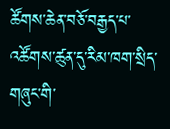ཚོགས་ཆེན་བཅོ་བརྒྱད་པ་འཚོགས་ཚུན་དུ་རིམ་ཁག་སྲིད་གཞུང་གི་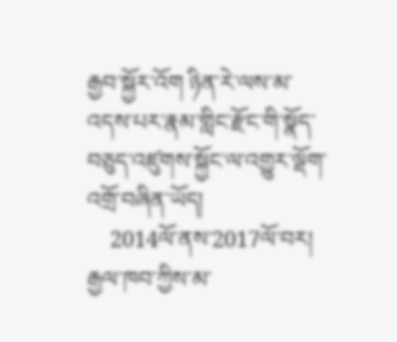རྒྱབ་སྐྱོར་འོག ཉིན་རེ་ལས་མ་འདས་པར་རྣམ་གླིང་རྫོང་གི་སྣོད་བཅུད་འཛུགས་སྐྱོང་ལ་འགྱུར་ལྡོག་འགྲོ་བཞིན་ཡོད།
    2014ལོ་ནས་2017ལོ་བར། རྒྱལ་ཁབ་ཀྱིས་མ་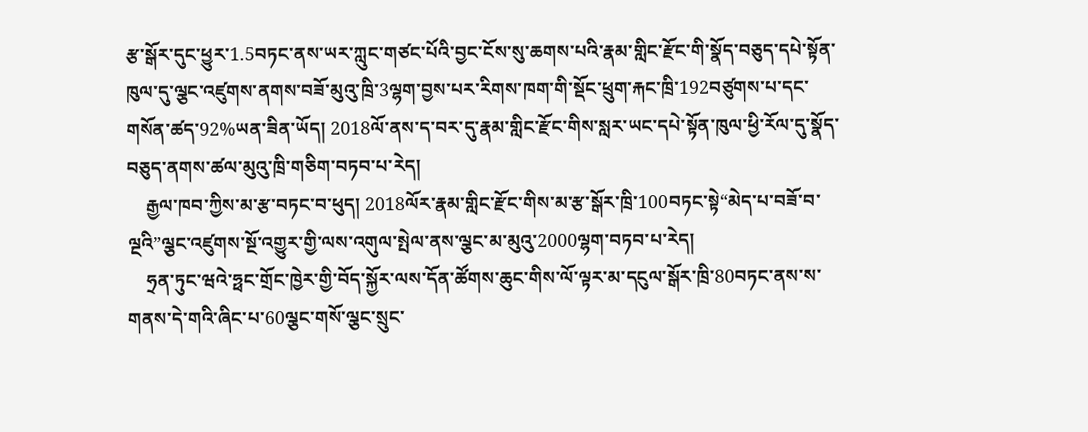རྩ་སྒོར་དུང་ཕྱུར་1.5བཏང་ནས་ཡར་ཀླུང་གཙང་པོའི་བྱང་ངོས་སུ་ཆགས་པའི་རྣམ་གླིང་རྫོང་གི་སྣོད་བཅུད་དཔེ་སྟོན་ཁུལ་དུ་ལྕང་འཛུགས་ནགས་བཟོ་མུའུ་ཁྲི་3ལྷག་བྱས་པར་རིགས་ཁག་གི་སྡོང་ཕྲུག་རྐང་ཁྲི་192བཙུགས་པ་དང་གསོན་ཚད་92%ཡན་ཟིན་ཡོད། 2018ལོ་ནས་ད་བར་དུ་རྣམ་གླིང་རྫོང་གིས་སླར་ཡང་དཔེ་སྟོན་ཁུལ་ཕྱི་རོལ་དུ་སྣོད་བཅུད་ནགས་ཚལ་མུའུ་ཁྲི་གཅིག་བཏབ་པ་རེད།
    རྒྱལ་ཁབ་ཀྱིས་མ་རྩ་བཏང་བ་ཕུད། 2018ལོར་རྣམ་གླིང་རྫོང་གིས་མ་རྩ་སྒོར་ཁྲི་100བཏང་སྟེ“མེད་པ་བཟོ་བ་ལྔའི”ལྕང་འཛུགས་སྔོ་འགྱུར་གྱི་ལས་འགུལ་སྤེལ་ནས་ལྕང་མ་མུའུ་2000ལྷག་བཏབ་པ་རེད།
    ཧྲན་ཏུང་ཝའེ་ཧྥང་གྲོང་ཁྱེར་གྱི་བོད་སྐྱོར་ལས་དོན་ཚོགས་ཆུང་གིས་ལོ་ལྟར་མ་དངུལ་སྒོར་ཁྲི་80བཏང་ནས་ས་གནས་དེ་གའི་ཞིང་པ་60ལྕང་གསོ་ལྕང་སྲུང་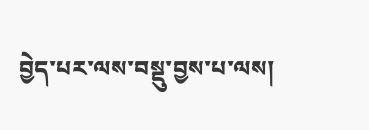བྱེད་པར་ལས་བསྡུ་བྱས་པ་ལས།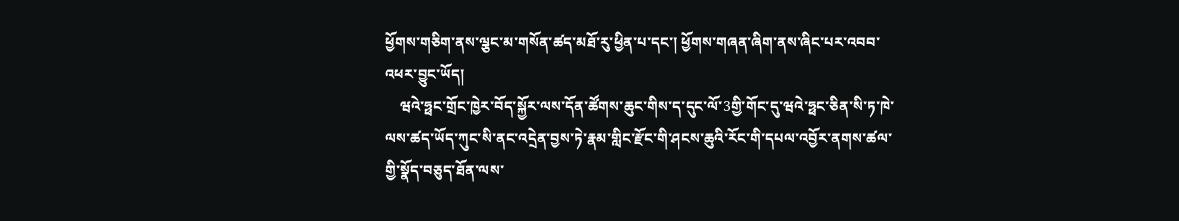ཕྱོགས་གཅིག་ནས་ལྕང་མ་གསོན་ཚད་མཐོ་རུ་ཕྱིན་པ་དང་། ཕྱོགས་གཞན་ཞིག་ནས་ཞིང་པར་འབབ་འཕར་བྱུང་ཡོད།
    ཝའེ་ཧྥང་གྲོང་ཁྱེར་བོད་སྐྱོར་ལས་དོན་ཚོགས་ཆུང་གིས་ད་དུང་ལོ་3གྱི་གོང་དུ་ཝའེ་ཧྥང་ཅིན་སི་ཏ་ཁེ་ལས་ཚད་ཡོད་ཀུང་སི་ནང་འདྲེན་བྱས་ཏེ་རྣམ་གླིང་རྫོང་གི་ཤངས་ཆུའི་རོང་གི་དཔལ་འབྱོར་ནགས་ཚལ་གྱི་སྣོད་བཅུད་ཐོན་ལས་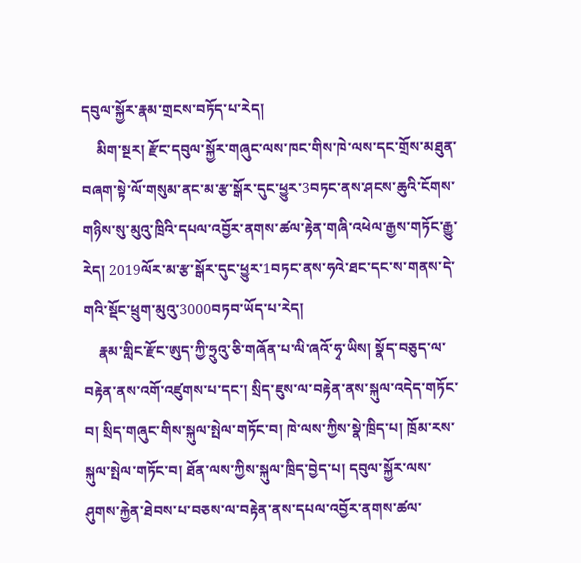དབུལ་སྐྱོར་རྣམ་གྲངས་བཏོད་པ་རེད།
    མིག་སྔར། རྫོང་དབུལ་སྐྱོར་གཞུང་ལས་ཁང་གིས་ཁེ་ལས་དང་གྲོས་མཐུན་བཞག་སྟེ་ལོ་གསུམ་ནང་མ་རྩ་སྒོར་དུང་ཕྱུར་3བཏང་ནས་ཤངས་ཆུའི་ངོགས་གཉིས་སུ་མུའུ་ཁྲིའི་དཔལ་འབྱོར་ནགས་ཚལ་རྟེན་གཞི་འཕེལ་རྒྱས་གཏོང་རྒྱུ་རེད། 2019ལོར་མ་རྩ་སྒོར་དུང་ཕྱུར་1བཏང་ནས་ཧའེ་ཐང་དང་ས་གནས་དེ་གའི་སྡོང་ཕྲུག་མུའུ་3000བཏབ་ཡོད་པ་རེད།
    རྣམ་གླིང་རྫོང་ཨུད་ཀྱི་ཧྲུའུ་ཅི་གཞོན་པ་ལི་ཞའོ་ཧྭ་ཡིས། སྣོད་བཅུད་ལ་བརྟེན་ནས་འགོ་འཛུགས་པ་དང་། སྲིད་ཇུས་ལ་བརྟེན་ནས་སྐུལ་འདེད་གཏོང་བ། སྲིད་གཞུང་གིས་སྐུལ་སྤེལ་གཏོང་བ། ཁེ་ལས་ཀྱིས་སྣེ་ཁྲིད་པ། ཁྲོམ་རས་སྐུལ་སྤེལ་གཏོང་བ། ཐོན་ལས་ཀྱིས་སྐུལ་ཁྲིད་བྱེད་པ། དབུལ་སྐྱོར་ལས་ཤུགས་རྐྱེན་ཐེབས་པ་བཅས་ལ་བརྟེན་ནས་དཔལ་འབྱོར་ནགས་ཚལ་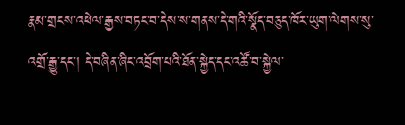རྣམ་གྲངས་འཕེལ་རྒྱས་བཏང་བ་དེས་ས་གནས་དེ་གའི་སྣོད་བཅུད་ཁོར་ཡུག་ལེགས་སུ་འགྲོ་རྒྱུ་དང་། དེ་བཞིན་ཞིང་འབྲོག་པའི་ཐོན་སྐྱེད་དང་འཚོ་བ་སྐྱེལ་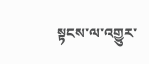སྟངས་ལ་འགྱུར་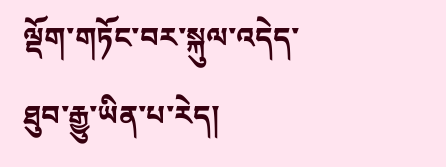ལྡོག་གཏོང་བར་སྐུལ་འདེད་ཐུབ་རྒྱུ་ཡིན་པ་རེད།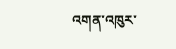འགན་འཁུར་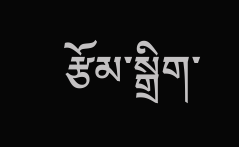རྩོམ་སྒྲིག་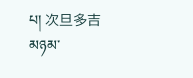པ། 次旦多吉
མཉམ་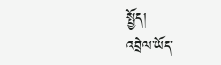སྤྱོད།
འབྲེལ་ཡོད་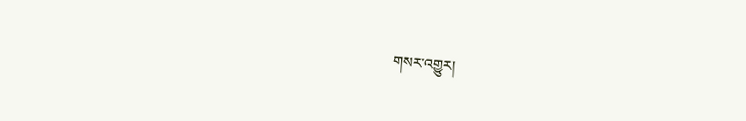གསར་འགྱུར།